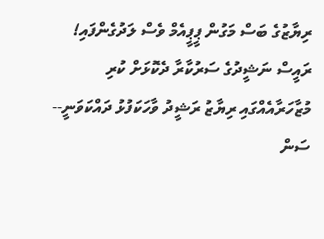ރިޔާޒުގެ ބަސް މަގުން ޕީޕީއެމް ވެސް ލަދުގެންފައި!
ރައީސް ނަޝީދުގެ ސަރުކާރާ ދެކޮޅަށް ކުރި މުޒާހަރާއެއްގައި ރިޔާޒު ރަޝީދު ވާހަކަފުޅު ދައްކަވަނީ-- ސަން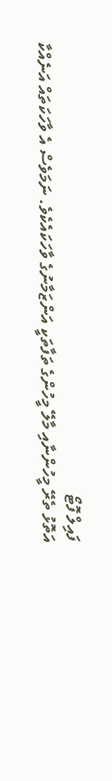ފައިލް ފޮޓޯ
އަތޮޅު ތެރޭ މީހުންނާއި މާލޭ މީހުންގެ ތަފާތަކީ އަންޒަމާނުގެ ވާހަކައެކެވެ. ނަމަވެސް އެ ވާހަކަތައް އަނެއްކާ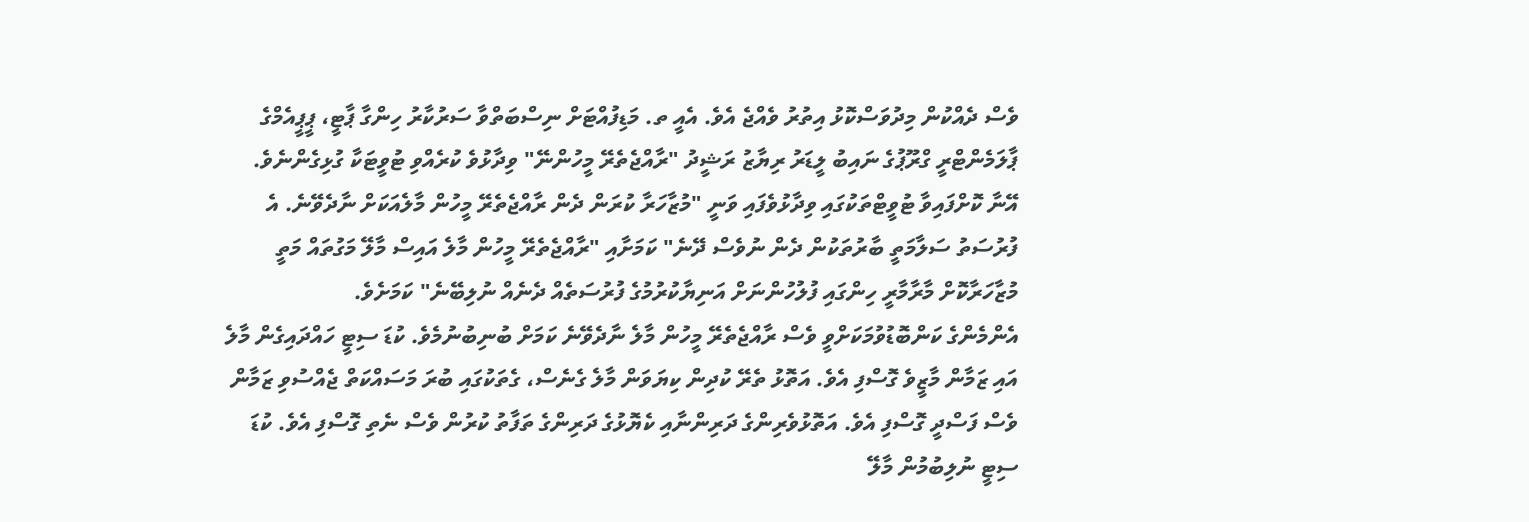ވެސް ދެއްކުން މިދުވަސްކޮޅު އިތުރު ވެއްޖެ އެވެ. އެއީ ތ. މަޑިފުއްޓަށް ނިސްބަތްވާ ސަރުކާރު ހިންގާ ޕާޓީ، ޕީޕީއެމްގެ ޕާލަމެންޓްރީ ގްރޫޕުގެ ނައިބު ލީޑަރު ރިޔާޒު ރަޝީދު "ރާއްޖެތެރޭ މީހުންނޭ" ވިދާޅުވެ ކުރެއްވި ޓުވީޓަކާ ގުޅިގެންނެވެ.
އޭނާ ކޮށްފައިވާ ޓުވީޓްތަކުގައި ވިދާޅުވެފައި ވަނީ "މުޒާހަރާ ކުރަން ދެން ރާއްޖެތެރޭ މީހުން މާލެއަކަށް ނާދެވޭނެ. އެ ފުރުސަތު ސަލާމަތީ ބާރުތަކުން ދެން ނުވެސް ދޭނެ" ކަމަށާއި "ރާއްޖެތެރޭ މީހުން މާލެ އައިސް މާލޭ މަގުތައް މަތީ މުޒާހަރާކޮށް މާރާމާރީ ހިންގައި ފުލުހުންނަށް އަނިޔާކުރުމުގެ ފުރުސަތެއް ދެނެއް ނުލިބޭނެ" ކަމަށެވެ.
އެންމެންގެ ކަންބޮޑުވުމަކަށްވީ ވެސް ރާއްޖެތެރޭ މީހުން މާލެ ނާދެވޭނެ ކަމަށް ބުނިބުނުމެވެ. ކުޑަ ސިޓީ ހައްދައިގެން މާލެ އައި ޒަމާން މާޒީވެ ގޮސްފި އެވެ. އަތޮޅު ތެރޭ ކުދިން ކިޔަވަން މާލެ ގެނެސް، ގެތަކުގައި ބުރަ މަސައްކަތް ޖެއްސުވި ޒަމާން ވެސް ފަސްދީ ގޮސްފި އެވެ. އަތޮޅުވެރިންގެ ދަރިންނާއި ކެޔޮޅުގެ ދަރިންގެ ތަފާތު ކުރުން ވެސް ނެތި ގޮސްފި އެވެ. ކުޑަ ސިޓީ ނުލިބުމުން މާލޭ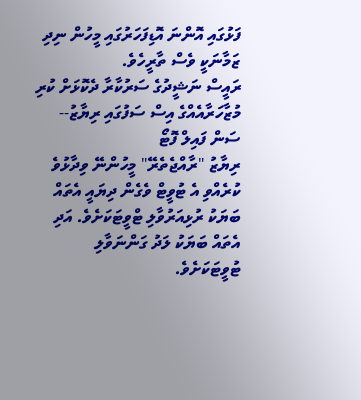ފަޅުގައި އޮންނަ އޮޑިފަހަރުގައި މީހުން ނިދި ޒަމާނަކީ ވެސް ތާރީހެވެ.
ރައީސް ނަޝީދުގެ ސަރުކާރާ ދެކޮޅަށް ކުރި މުޒާހަރާއެއްގެ އިސް ސަފުގައި ރިޔާޒު-- ސަން ފައިލް ފޮޓޯ
ރިޔާޒު "ރާއްޖެތެރޭ" މީހުންނޭ ވިދާޅުވެ ކުރެއްވި އެ ޓުވީޓް ވެގެން ދިޔައީ އެތައް ބަޔަކު ރުޅިއަރުވާލި ޓްވީޓަކަށެވެ. އަދި އެތައް ބަޔަކު ލަދު ގަންނަވާލި ޓުވީޓަކަށެވެ.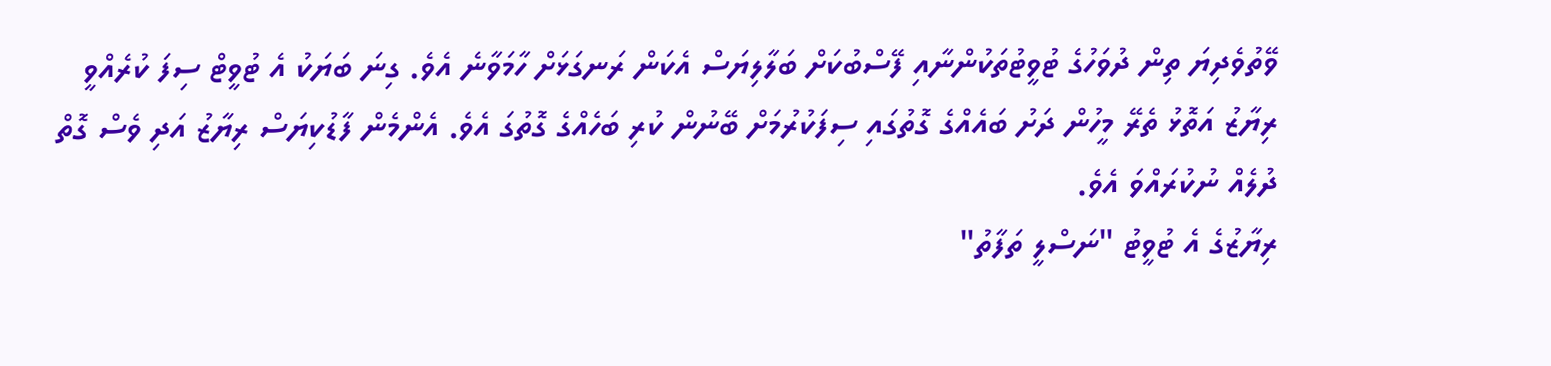ވޭތުވެދިޔަ ތިން ދުވަހުގެ ޓުވީޓުތަކުންނާއި ފޭސްބުކަށް ބަލާލިޔަސް އެކަން ރަނގަޅަށް ހާމަވާނެ އެވެ. ގިނަ ބަޔަކު އެ ޓުވީޓް ސިފަ ކުރެއްވީ ރިޔާޒު އަތޮޅު ތެރޭ މީހުން ދަށު ބައެއްގެ ގޮތުގައި ސިފަކުރުމަށް ބޭނުން ކުރި ބަހެއްގެ ގޮތުގަ އެވެ. އެންމެން ފާޑުކިޔަސް ރިޔާޒު އަދި ވެސް ގޮތް ދުލެއް ނުކުރައްވަ އެވެ.
ރިޔާޒުގެ އެ ޓުވީޓު "ނަސްލީ ތަފާތު"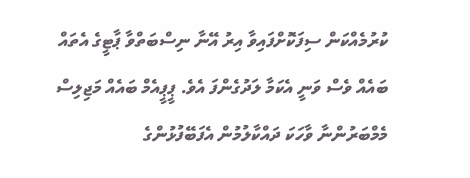ކުރުމެއްކަން ސިފަކޮށްފައިވާ އިރު އޭނާ ނިސްބަތްވާ ޕާޓީގެ އެތައް ބައެއް ވެސް ވަނީ އެކަމާ ލަދުގެންފަ އެވެ. ޕީޕީއެމް ބައެއް މަޖިލިސް މެމްބަރުންނާ ވާހަކަ ދައްކާލުމުން އެފަބޭފުޅުންގެ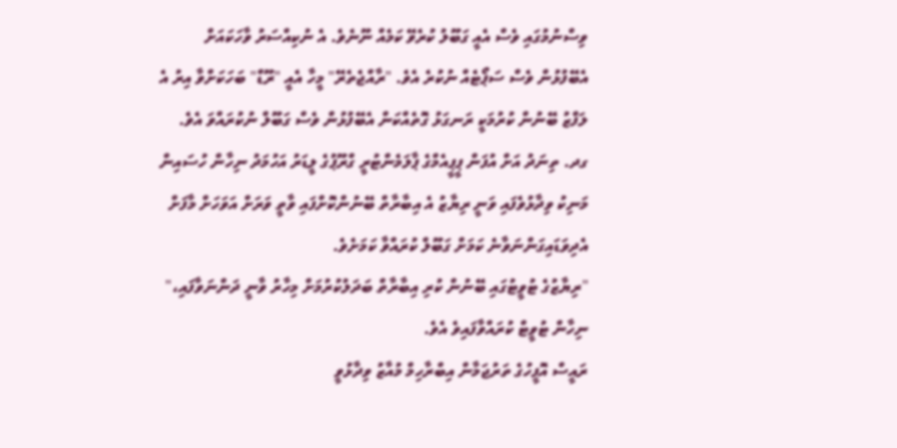ވިސްނުމުގައި ވެސް އެއީ ގަބޫލު ކުރެވޭ ކަމެއް ނޫނެވެ. އެ ނުކިއްސަރު ވާހަކައަށް އެބޭފުޅުން ވެސް ސަޕޯޓެއް ނުކުރެ އެވެ. "ރާއްޖެތެރޭ" މީހާ އެއީ "ރޫޑް" ބަހަކަށްވާ އިރު އެ ލަފްޒު ބޭނުން ކުރުމަކީ ރަނގަޅު ގޮތެއްކަން އެބޭފުޅުން ވެސް ގަބޫލް ނުކުރައްވަ އެވެ.
ގދ. ތިނަދު އަށް އުފަން ޕީޕީއެމްގެ ޕާލަމެންޓުރީ ގްރޫޕުގެ ލީޑަރު އަހުމަދު ނިހާން ހުސައިން މަނިކު ވިދާޅުވެފައި ވަނީ ރިޔާޒު އެ އިބާރާތް ބޭނުންކޮށްފައި ވާތީ ވަރަށް އަވަހަށް މާފަށް އެދިވަޑައިގަންނަވާނެ ކަމަށް ގަބޫލް ކުރައްވާ ކަމަށެވެ.
"ރިޔާޒުގެ ޓުވީޓުގައި ބޭނުން ކުރި އިބާރާތް ބަދަލުކުރުމަށް މިހާރު ވާނީ ދަންނަވާފައި،" ނިހާން ޓުވީޓް ކުރައްވާފައިވެ އެވެ.
ރައީސް އޮފީހުގެ ތަރުޖަމާން އިބްރާހިމް މުއާޒު ވިދާޅުވީ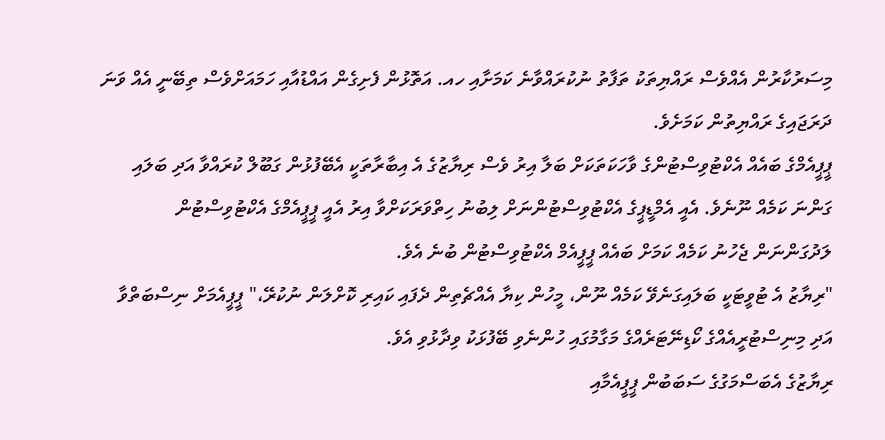މިސަރުކާރުން އެއްވެސް ރައްޔިތަކު ތަފާތު ނުކުރައްވާނެ ކަމަށާއި ހއ. އަތޮޅުން ފެށިގެން އައްޑުއާއި ހަމައަށްވެސް ތިބޭނީ އެއް ވަނަ ދަރަޖައިގެ ރައްޔިތުން ކަމަށެވެ.
ޕީޕީއެމްގެ ބައެއް އެކްޓުވިސްޓުންގެ ވާހަކަތަކަށް ބަލާ އިރު ވެސް ރިޔާޒުގެ އެ އިބާރާތަކީ އެބޭފުޅުން ގަބޫލް ކުރައްވާ އަދި ބަލައި ގަންނަ ކަމެއް ނޫނެވެ. އެއީ އެމްޑީޕީގެ އެކްޓުވިސްޓުންނަށް ލިބުނު ހިތްވަރަކަށްވާ އިރު އެއީ ޕީޕީއެމްގެ އެކްޓުވިސްޓުން ލަދުގަންނަން ޖެހުނު ކަމެއް ކަމަށް ބައެއް ޕީޕީއެމް އެކްޓުވިސްޓުން ބުނެ އެވެ.
"ރިޔާޒު އެ ޓުވީޓަކީ ބަލައިގަނެވޭ ކަމެއް ނޫން، މީހުން ކިޔާ އެއްޗެތިން ދެފައި ކައިރި ކޮށްލަން ނުކުރޭ،" ޕީޕީއެމަށް ނިސްބަތްވާ އަދި މިނިސްޓުރީއެއްގެ ކޯޑިނޭޓަރެއްގެ މަގާމުގައި ހުންނެވި ބޭފުޅަކު ވިދާޅުވި އެވެ.
ރިޔާޒުގެ އެބަސްމަގުގެ ސަބަބުން ޕީޕީއެމާއި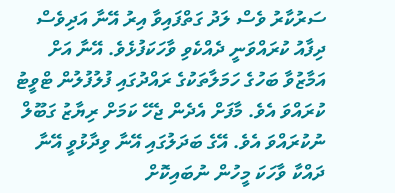ސަރުކާރު ވެސް ލަދު ގަތްފައިވާ އިރު އޭނާ އަދިވެސް ދިފާއު ކުރައްވަނީ ދެއްކެވި ވާހަކަފުޅެވެ. އޭނާ އަށް އަމާޒުވާ ބަހުގެ ހަމަލާތަކުގެ ރައްދުގައި ފުލުފުލުން ޓްވީޓު ކުރައްވަ އެވެ. މާފަށް އެދެން ޖެހޭ ކަމަށް ރިޔާޒު ގަބޫލް ނުކުރައްވަ އެވެ. އޭގެ ބަދަލުގައި އޭނާ ވިދާޅުވީ އޭނާ ދައްކާ ވާހަކަ މީހުން ނުބައިކޮށް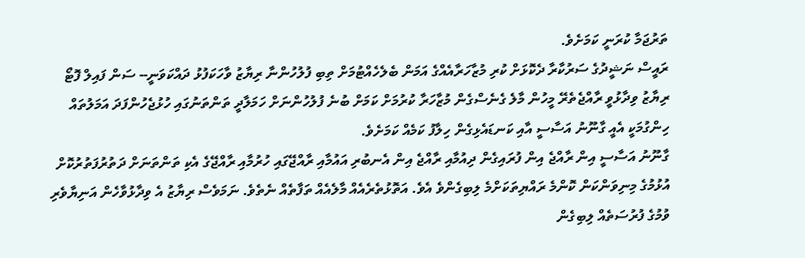ތަރުޖަމާ ކުރަނީ ކަމަށެވެ.
ރައީސް ނަޝީދުގެ ސަރުކާރާ ދެކޮޅަށް ކުރި މުޒާހަރާއެއްގެ އަމަން ބެލެހެއްޓުމަށް ތިބި ފުލުހުންނާ ރިޔާޒު ވާހަކަފުޅު ދައްކަވަނީ-- ސަން ފައިލް ފޮޓޯ
ރިޔާޒު ވިދާޅުވީ ރާއްޖެތެރޭ މީހުން މާލެ ގެނެސްގެން މުޒާހަރާ ކުރުމަށް ކަމަށް ބުނެ ފުލުހުންނަށް ހަމަލާދީ ތަންތަނުގައި ހުޅުޖެހުންފަދަ އަމަލުތައް ހިންގުމަކީ އެއީ ގާނޫނު އަސާސީ އާއި ކަނޑައެޅިގެން ހިލާފު ކަމެއް ކަމަށެވެ.
ގާނޫނު އަސާސީ އިން ރާއްޖެ އިން ފުރައިގެން ދިއުމާއި ރާއްޖެ އިން އެނބުރި އައުމާއި ރާއްޖޭގައި ހުރުމާއި ރާއްޖޭގެ އެކި ތަންތަނަށް ދަތުރުފަތުރުކޮށް އުޅުމުގެ މިނިވަންކަން ކޮންމެ ރައްޔިތަކަށްމެ ލިބިގެންވެ އެވެ. އަތޮޅުތެރެއެއް މާލެއެއް ތަފާތެއް ނެތެވެ. ނަމަވެސް ރިޔާޒު އެ ވިދާޅުވާހެން އަނިޔާވެރި ވުމުގެ ފުރުސަތެއް ލިބިގެން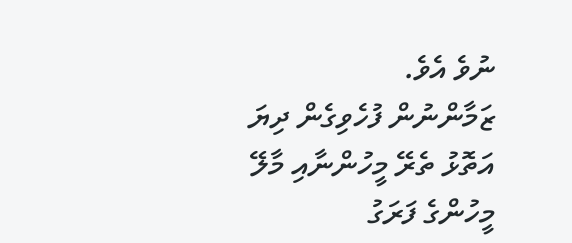ނުވެ އެވެ.
ޒަމާންނުން ފުހެވިގެން ދިޔަ އަތޮޅު ތެރޭ މީހުންނާއި މާލޭ މީހުންގެ ފަރަގު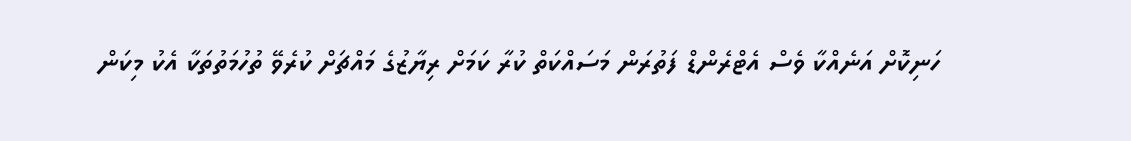ހަނިކޮށް އަނެއްކާ ވެސް އެޓްރެންޑް ފަތުރަން މަސައްކަތް ކުރާ ކަމަށް ރިޔާޒުގެ މައްޗަށް ކުރެވޭ ތުހުމަތުތަކާ އެކު މިކަން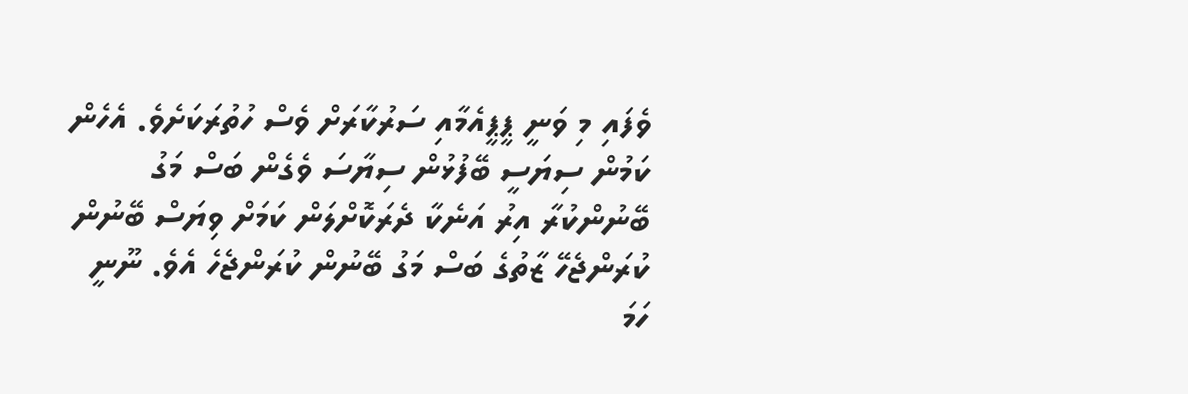ވެފައި މި ވަނީ ޕީޕީއެމާއި ސަރުކާރަށް ވެސް ހުތުރަކަށެވެ. އެހެން ކަމުން ސިޔަސީ ބޭފުޅުން ސިޔާސަ ވެގެން ބަސް މަގު ބޭނުންކުރާ އިރު އަނެކާ ދެރަކޮށްލަން ކަމަށް ވިޔަސް ބޭނުން ކުރަންޖެހޭ ޒާތުގެ ބަސް މަގު ބޭނުން ކުރަންޖެހެ އެވެ. ނޫނީ ހަމަ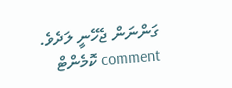ގަންނަން ޖެހޭނީ ލަދެވެ.
comment ކޮމެންޓް